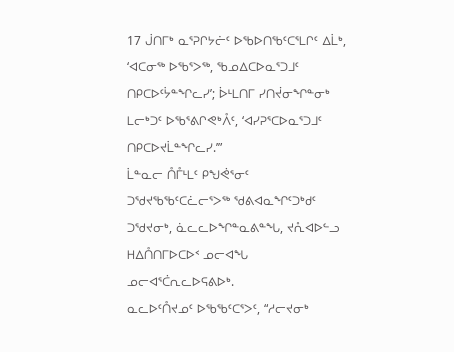17 ᒎᑎᒥᒃ ᓇᕐᕈᒋᔭᓖᑦ ᐅᖃᐅᑎᖃᑦᑕᕐᒪᒋᑦ ᐃᒫᒃ, ‘ᐊᑕᓂᖅ ᐅᖃᕐᐳᖅ, ᖃᓄᐃᑕᐅᓇᕐᑐᒧᑦ ᑎᑭᑕᐅᑦᔮᓐᖏᓚᓯ’; ᐆᒻᒪᑎᒥ ᓯᑎᔫᓂᖏᓐᓂᒃ ᒪᓕᒃᑐᑦ ᐅᖃᕐᕕᒋᕙᒃᐰᑦ, ‘ᐊᓯᕈᕐᑕᐅᓇᕐᑐᒧᑦ ᑎᑭᑕᐅᔪᒫᓐᖏᓚᓯ.’”
ᒫᓐᓇᓕ ᑍᒤᒻᒪᑦ ᑭᖑᕚᕐᓂᑦ ᑐᖁᔪᖃᖃᑦᑕᓛᓕᕐᐳᖅ ᖁᕕᐊᓇᖏᑦᑐᒃᑯᑦ ᑐᖁᔪᓂᒃ, ᓈᓚᓚᐅᖏᓐᓇᕕᓐᖓ, ᔪᕅᐊᐅᓪᓗ ᕼᐃᑍᑎᒥᐅᑕᐅᑉ ᓄᓕᐊᖓ ᓄᓕᐊᕐᑖᕆᓚᐅᕋᕕᐅᒃ.
ᓇᓚᐅᑦᑍᔪᓄᑦ ᐅᖃᖃᑦᑕᕐᐳᑦ, “ᓱᓕᔪᓂᒃ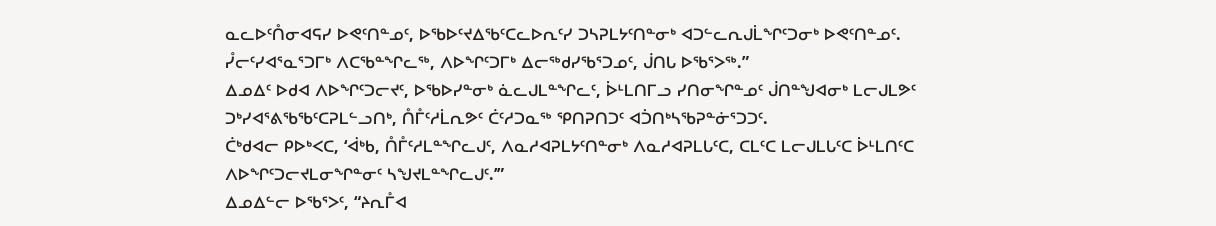ᓇᓚᐅᑦᑍᓂᐊᕋᓯ ᐅᕙᑦᑎᓐᓄᑦ, ᐅᖃᐅᑦᔪᐃᖃᑦᑕᓚᐅᕆᑦᓯ ᑐᓴᕈᒪᔭᑦᑎᓐᓂᒃ ᐊᑐᓪᓚᕆᒍᒫᖏᑦᑐᓂᒃ ᐅᕙᑦᑎᓐᓄᑦ.
ᓮᓕᑦᓯᐊᕐᓇᕐᑐᒥᒃ ᐱᑕᖃᓐᖏᓚᖅ, ᐱᐅᖏᑦᑐᒥᒃ ᐃᓕᖅᑯᓯᖃᕐᑐᓄᑦ, ᒎᑎᒐ ᐅᖃᕐᐳᖅ.”
ᐃᓄᐃᑦ ᐅᑯᐊ ᐱᐅᖏᑦᑐᓕᔪᑦ, ᐅᖃᐅᓯᓐᓂᒃ ᓈᓚᒍᒪᓐᖏᓚᑦ, ᐆᒻᒪᑎᒥᓗ ᓯᑎᓂᖏᓐᓄᑦ ᒎᑎᓐᖑᐊᓂᒃ ᒪᓕᒍᒪᕗᑦ ᑐᒃᓯᐊᕐᕕᖃᖃᑦᑕᕈᒪᓪᓗᑎᒃ, ᑍᒤᑦᓱᒫᕆᕗᑦ ᑖᑦᓱᑐᓇᖅ ᕿᑎᕈᑎᑐᑦ ᐊᑑᑎᒃᓴᖃᕈᓐᓃᕐᑐᑐᑦ.
ᑖᒃᑯᐊᓕ ᑭᐅᒃᐸᑕ, ‘ᐋᒃᑲ, ᑍᒤᑦᓱᒪᓐᖏᓚᒍᑦ, ᐱᓇᓱᐊᕈᒪᔭᑦᑎᓐᓂᒃ ᐱᓇᓱᐊᕈᒪᒐᑦᑕ, ᑕᒪᑦᑕ ᒪᓕᒍᒪᒐᑦᑕ ᐆᒻᒪᑎᑦᑕ ᐱᐅᖏᑦᑐᓕᔪᒪᓂᖏᓐᓂᑦ ᓴᖑᔪᒪᓐᖏᓚᒍᑦ.’”
ᐃᓄᐃᓪᓕ ᐅᖃᕐᐳᑦ, “ᔨᕆᒤᐊ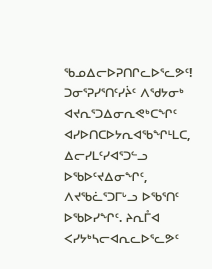ᖃᓄᐃᓕᐅᕈᑎᒋᓚᐅᕐᓚᕗᑦ! ᑐᓂᕐᕈᓯᕐᑎᑦᓯᔩᑦ ᐱᖁᔭᓂᒃ ᐊᔪᕆᕐᑐᐃᓂᕆᕙᒃᑕᖏᑦ ᐊᓯᐅᑎᑕᐅᔭᕆᐊᖃᖏᒻᒪᑕ, ᐃᓕᓯᒪᑦᓯᐊᕐᑐᓪᓗ ᐅᖃᐅᑦᔪᐃᓂᖏᑦ, ᐱᔪᖃᓛᕐᑐᒥᒡᓗ ᐅᖃᕐᑎᑦ ᐅᖃᐅᓯᖏᑦ. ᔨᕆᒤᐊ ᐸᓯᔭᒃᓴᓕᐊᕆᓚᐅᕐᓚᕗᑦ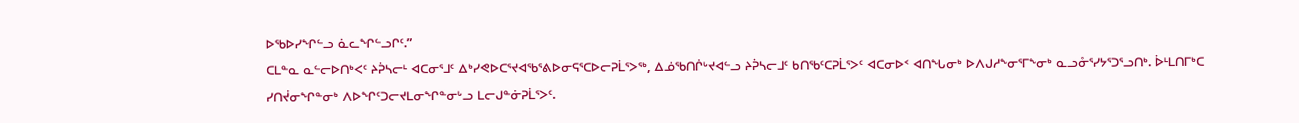ᐅᖃᐅᓯᖏᓪᓗ ᓈᓚᖏᓪᓗᒋᑦ.”
ᑕᒪᓐᓇ ᓇᓪᓕᐅᑎᒃᐸᑦ ᔨᕉᓴᓕᒻ ᐊᑕᓂᕐᒧᑦ ᐃᒃᓯᕙᐅᑕᕐᔪᐊᖃᕐᕕᐅᓂᕋᕐᑕᐅᓕᕈᒫᕐᐳᖅ, ᐃᓅᖃᑎᒌᒡᔪᐊᓪᓗ ᔨᕉᓴᓕᒧᑦ ᑲᑎᖃᑦᑕᕈᒫᕐᐳᑦ ᐊᑕᓂᐅᑉ ᐊᑎᖓᓂᒃ ᐅᐱᒍᓱᖕᓂᕐᒥᖕᓂᒃ ᓇᓗᓁᕐᓯᔭᕐᑐᕐᓗᑎᒃ. ᐆᒻᒪᑎᒥᒃᑕ ᓯᑎᔫᓂᖏᓐᓂᒃ ᐱᐅᖏᑦᑐᓕᔪᒪᓂᖏᓐᓂᒡᓗ ᒪᓕᒍᓐᓃᕈᒫᕐᐳᑦ.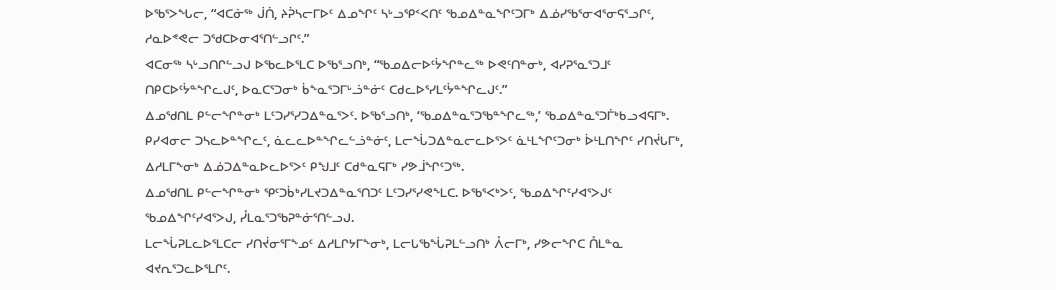ᐅᖃᕐᐳᖓᓕ, “ᐊᑕᓃᖅ ᒎᑏ, ᔨᕉᓴᓕᒥᐅᑦ ᐃᓄᖏᑦ ᓴᒡᓗᕿᑉᐸᑎᑦ ᖃᓄᐃᓐᓇᖏᑦᑐᒥᒃ ᐃᓅᓯᖃᕐᓂᐊᕐᓂᕋᕐᓗᒋᑦ, ᓱᓇᐅᕝᕙᓕ ᑐᖁᑕᐅᓂᐊᕐᑎᓪᓗᒋᑦ.”
ᐊᑕᓂᖅ ᓴᒡᓗᑎᒋᓪᓗᒍ ᐅᖃᓚᐅᕐᒪᑕ ᐅᖃᕐᓗᑎᒃ, “ᖃᓄᐃᓕᐅᑦᔮᖏᓐᓚᖅ ᐅᕙᑦᑎᓐᓂᒃ, ᐊᓯᕈᕐᓇᕐᑐᒧᑦ ᑎᑭᑕᐅᑦᔮᓐᖏᓚᒍᑦ, ᐅᓇᑕᕐᑐᓂᒃ ᑳᖕᓇᕐᑐᒥᒡᓘᓐᓃᑦ ᑕᑯᓚᐅᕐᓯᒪᑦᔮᓐᖏᓚᒍᑦ.”
ᐃᓄᖁᑎᒪ ᑭᓪᓕᖏᓐᓂᒃ ᒪᑦᑐᓯᕐᓯᑐᐃᓐᓇᕐᐳᑦ. ᐅᖃᕐᓗᑎᒃ, ‘ᖃᓄᐃᓐᓇᕐᑐᖃᓐᖏᓚᖅ,’ ᖃᓄᐃᓐᓇᕐᑐᒦᒃᑲᓗᐊᕋᒥᒃ.
ᑭᓯᐊᓂᓕ ᑐᓴᓚᐅᓐᖏᓚᑦ, ᓈᓚᓚᐅᓐᖏᓚᓪᓘᓐᓃᑦ, ᒪᓕᖔᑐᐃᓐᓇᓕᓚᐅᕐᐳᑦ ᓈᒻᒪᖏᑦᑐᓂᒃ ᐆᒻᒪᑎᖏᑦ ᓯᑎᔫᒐᒥᒃ, ᐃᓱᒪᒥᖕᓂᒃ ᐃᓅᑐᐃᓐᓇᐅᓚᐅᕐᐳᑦ ᑭᖑᒧᑦ ᑕᑯᓐᓇᕋᒥᒃ ᓯᕗᒨᖏᑦᑐᖅ.
ᐃᓄᖁᑎᒪ ᑭᓪᓕᖏᓐᓂᒃ ᕿᑦᑐᑳᒃᓯᒪᔪᑐᐃᓐᓇᕐᑎᑐᑦ ᒪᑦᑐᓯᕐᓯᕙᖕᒪᑕ. ᐅᖃᕐᐸᒃᐳᑦ, ᖃᓄᐃᖏᑦᓯᐊᕐᐳᒍᑦ ᖃᓄᐃᖏᑦᓯᐊᕐᐳᒍ, ᓮᒪᓇᕐᑐᖃᕈᓐᓃᕐᑎᓪᓗᒍ.
ᒪᓕᖔᕈᒪᓚᐅᕐᒪᑕᓕ ᓯᑎᔫᓂᕐᒥᖕᓄᑦ ᐃᓱᒪᒋᔭᒥᖕᓂᒃ, ᒪᓕᒐᖃᖔᕈᒪᓪᓗᑎᒃ ᐰᓕᒥᒃ, ᓯᕗᓕᖏᑕ ᑍᒪᓐᓇ ᐊᔪᕆᕐᑐᓚᐅᕐᒪᒋᑦ.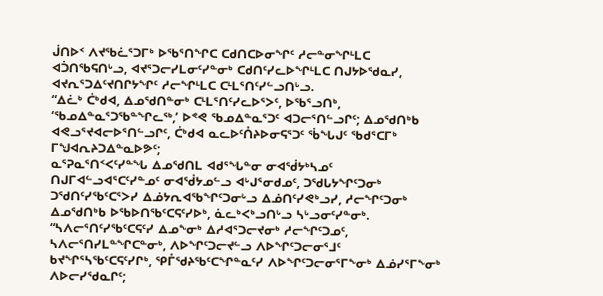ᒎᑎᐅᑉ ᐱᔪᖃᓛᕐᑐᒥᒃ ᐅᖃᕐᑎᖏᑕ ᑕᑯᑎᑕᐅᓂᖏᑦ ᓱᓕᓐᓂᖏᒻᒪᑕ ᐊᑑᑎᖃᕋᑎᒡᓗ, ᐊᔪᕐᑐᓕᓯᒪᓂᑦᓯᓐᓂᒃ ᑕᑯᑎᑦᓯᓚᐅᖏᒻᒪᑕ ᑎᒍᔭᐅᖁᓇᓯ, ᐊᔪᕆᕐᑐᐃᑦᔪᑎᒋᔭᖏᑦ ᓱᓕᖏᒻᒪᑕ ᑕᒻᒪᕐᑎᑦᓯᓪᓗᑎᒡᓗ.
“ᐃᓛᒃ ᑖᒃᑯᐊ, ᐃᓄᖁᑎᓐᓂᒃ ᑕᒻᒪᕐᑎᑦᓯᓚᐅᕐᐳᑦ, ᐅᖃᕐᓗᑎᒃ, ‘ᖃᓄᐃᓐᓇᕐᑐᖃᓐᖏᓚᖅ,’ ᐅᕝᕙ ᖃᓄᐃᓐᓇᕐᑐᑦ ᐊᑐᓕᕐᑎᓪᓗᒋᑦ; ᐃᓄᖁᑎᒃᑲ ᐊᕙᓗᕐᔪᐊᓕᐅᕐᑎᓪᓗᒋᑦ, ᑖᒃᑯᐊ ᓇᓚᐅᑦᑍᔨᐅᓂᕋᕐᑐᑦ ᖄᖓᒍᑦ ᖃᑯᕐᑕᒥᒃ ᒥᖑᐊᕆᔨᑐᐃᓐᓇᐅᕗᑦ;
ᓇᕐᕈᓇᕐᑎᑉᐸᑦᓯᓐᖓ ᐃᓄᖁᑎᒪ ᐊᑯᕐᖓᓐᓂ ᓂᐊᖂᔭᒃᓴᓄᑦ ᑎᒍᒥᐊᓪᓗᐊᕐᑕᑦᓯᓐᓄᑦ ᓂᐊᖂᔭᓄᓪᓗ ᐊᒡᒍᕐᓂᑯᓄᑦ, ᑐᖁᒐᔭᖏᑦᑐᓂᒃ ᑐᖁᑎᑦᓯᖃᑦᑕᕐᐳᓯ ᐃᓅᔭᕆᐊᖃᖏᑦᑐᓂᒡᓗ ᐃᓅᑎᑦᓯᕙᒃᓗᓯ, ᓱᓕᖏᑦᑐᓂᒃ ᐃᓄᖁᑎᒃᑲ ᐅᖃᐅᑎᖃᑦᑕᕋᑦᓯᐅᒃ, ᓈᓚᒃᐸᒃᓗᑎᒡᓗ ᓴᒡᓗᓂᑦᓯᓐᓂᒃ.
“ᓴᐱᓕᕐᑎᑦᓯᖃᑦᑕᕋᑦᓯ ᐃᓄᖕᓂᒃ ᐃᓱᐊᕐᑐᓕᔪᓂᒃ ᓱᓕᖏᑦᑐᓄᑦ, ᓴᐱᓕᕐᑎᓯᒪᓐᖏᑕᓐᓂᒃ, ᐱᐅᖏᑦᑐᓕᔪᓪᓗ ᐱᐅᖏᑦᑐᓕᓂᕐᒧᑦ ᑲᔪᖏᕐᓴᖃᑦᑕᕋᑦᓯᒋᒃ, ᕿᒤᖁᔨᖃᑦᑕᖏᓐᓇᑦᓯ ᐱᐅᖏᑦᑐᓕᓂᕐᒥᖕᓂᒃ ᐃᓅᓯᕐᒥᖕᓂᒃ ᐱᐅᓕᓯᖁᓇᒋᑦ;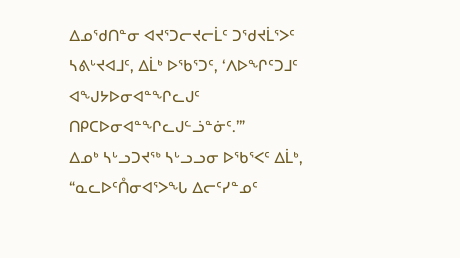ᐃᓄᖁᑎᓐᓂ ᐊᔪᕐᑐᓕᔪᓕᒫᑦ ᑐᖁᔪᒫᕐᐳᑦ ᓴᕕᒡᔪᐊᒧᑦ, ᐃᒫᒃ ᐅᖃᕐᑐᑦ, ‘ᐱᐅᖏᑦᑐᒧᑦ ᐊᖑᔭᐅᓂᐊᓐᖏᓚᒍᑦ ᑎᑭᑕᐅᓂᐊᓐᖏᓚᒍᓪᓘᓐᓃᑦ.’”
ᐃᓄᒃ ᓴᒡᓗᑐᔪᖅ ᓴᒡᓗᓗᓂ ᐅᖃᕐᐸᑦ ᐃᒫᒃ, “ᓇᓚᐅᑦᑍᓂᐊᕐᐳᖓ ᐃᓕᑦᓯᓐᓄᑦ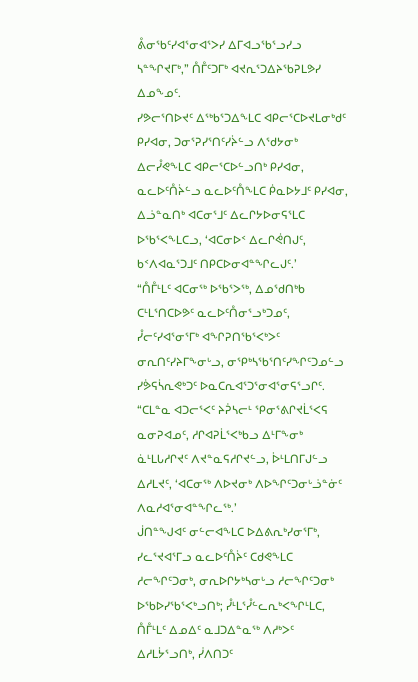ᕔᓂᖃᑦᓯᐊᕐᓂᐊᕐᐳᓯ ᐃᒥᐊᓗᖃᕐᓗᓯᓗ ᓴᓐᖏᔪᒥᒃ,” ᑍᒤᑦᑐᒥᒃ ᐊᔪᕆᕐᑐᐃᔨᖃᕈᒪᕗᓯ ᐃᓄᖕᓄᑦ.
ᓯᕗᓕᕐᑎᐅᔪᑦ ᐃᖅᑲᕐᑐᐃᖕᒪᑕ ᐊᑭᓕᕐᑕᐅᔪᒪᓂᒃᑯᑦ ᑭᓯᐊᓂ, ᑐᓂᕐᕈᓯᕐᑎᑦᓯᔩᓪᓗ ᐱᖁᔭᓂᒃ ᐃᓕᓮᕙᖕᒪᑕ ᐊᑭᓕᕐᑕᐅᓪᓗᑎᒃ ᑭᓯᐊᓂ, ᓇᓚᐅᑦᑍᔩᓪᓗ ᓇᓚᐅᑦᑍᖕᒪᑕ ᑮᓇᐅᔭᒧᑦ ᑭᓯᐊᓂ, ᐃᓘᓐᓇᑎᒃ ᐊᑕᓂᕐᒧᑦ ᐃᓚᒋᔭᐅᓂᕋᕐᒪᑕ ᐅᖃᕐᐸᖕᒪᑕᓗ, ‘ᐊᑕᓂᐅᑉ ᐃᓚᒋᕚᑎᒍᑦ, ᑲᑉᐱᐊᓇᕐᑐᒧᑦ ᑎᑭᑕᐅᓂᐊᓐᖏᓚᒍᑦ.’
“ᑍᒤᒻᒪᑦ ᐊᑕᓂᖅ ᐅᖃᕐᐳᖅ, ᐃᓄᖁᑎᒃᑲ ᑕᒻᒪᕐᑎᑕᐅᕗᑦ ᓇᓚᐅᑦᑍᓂᕐᓗᒃᑐᓄᑦ, ᓮᓕᑦᓯᐊᕐᓂᕐᒥᒃ ᐊᖏᕈᑎᖃᕐᐸᒃᐳᑦ ᓂᕆᑎᑦᓯᔨᒥᖕᓂᒡᓗ, ᓂᕿᒃᓴᖃᕐᑎᑦᓯᖏᑦᑐᓄᓪᓗ ᓯᕘᕋᓵᕆᕙᒃᑐᑦ ᐅᓇᑕᕆᐊᕐᑐᕐᓂᐊᕐᓂᕋᕐᓗᒋᑦ.
“ᑕᒪᓐᓇ ᐊᑐᓕᕐᐸᑦ ᔨᕉᓴᓕᒻ ᕿᓂᕐᕕᒋᔪᒫᕐᐸᕋ ᓇᓂᕈᐊᓄᑦ, ᓱᒋᐊᕈᒫᕐᐸᒃᑲᓗ ᐃᒻᒥᖕᓂᒃ ᓈᒻᒪᒐᓱᒋᔪᑦ ᐱᔪᓐᓇᕋᓱᒋᔪᓪᓗ, ᐆᒻᒪᑎᒥᒍᓪᓗ ᐃᓱᒪᔪᑦ, ‘ᐊᑕᓂᖅ ᐱᐅᔪᓂᒃ ᐱᐅᖏᑦᑐᓂᒡᓘᓐᓃᑦ ᐱᓇᓱᐊᕐᓂᐊᓐᖏᓚᖅ.’
ᒎᑎᓐᖑᐊᑦ ᓂᓪᓕᐊᖕᒪᑕ ᐅᐃᕕᕆᒃᓯᓂᕐᒥᒃ, ᓯᓚᕐᔪᐊᕐᒥᓗ ᓇᓚᐅᑦᑍᔩᑦ ᑕᑯᕙᖕᒪᑕ ᓱᓕᖏᑦᑐᓂᒃ, ᓂᕆᐅᒋᔭᒃᓴᓂᒡᓗ ᓱᓕᖏᑦᑐᓂᒃ ᐅᖃᐅᓯᖃᕐᐸᒃᓗᑎᒃ; ᓮᒻᒪᕐᓮᓪᓚᕆᒃᐸᖏᒻᒪᑕ, ᑍᒤᒻᒪᑦ ᐃᓄᐃᑦ ᓇᒧᑐᐃᓐᓇᖅ ᐱᓱᒃᐳᑦ ᐃᓱᒪᔮᕐᓗᑎᒃ, ᓰᐱᑎᑐᑦ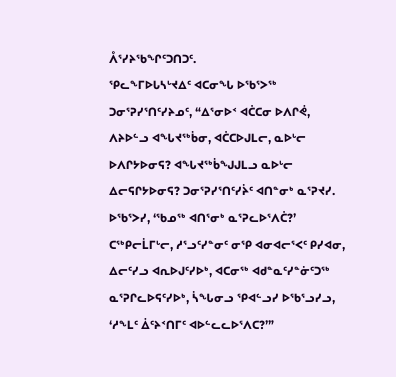ᐰᕐᓯᔨᖃᖏᑦᑐᑎᑐᑦ.
ᕿᓚᖕᒥᐅᒐᓴᒡᔪᐃᑦ ᐊᑕᓂᖓ ᐅᖃᕐᐳᖅ ᑐᓂᕐᕈᓯᕐᑎᑦᓯᔨᓄᑦ, “ᐃᕐᓂᐅᑉ ᐊᑖᑕᓂ ᐅᐱᒋᕚ, ᐱᔨᐅᓪᓗ ᐊᖓᔪᖅᑳᓂ, ᐊᑖᑕᐅᒍᒪᓕ, ᓇᐅᒡᓕ ᐅᐱᒋᔭᐅᓂᕋ? ᐊᖓᔪᖅᑳᖑᒍᒪᓗ ᓇᐅᒡᓕ ᐃᓕᕋᒋᔭᐅᓂᕋ? ᑐᓂᕐᕈᓯᕐᑎᑦᓯᔩᑦ ᐊᑎᓐᓂᒃ ᓇᕐᕈᔪᓯ. ᐅᖃᕐᐳᓯ, ‘ᖃᓄᖅ ᐊᑎᕐᓂᒃ ᓇᕐᕈᓚᐅᕐᐱᑖ?’
ᑕᖅᑭᓕᒫᒥᒡᓕ, ᓱᕐᓗᑦᓯᓐᓂᑦ ᓂᕿ ᐊᓂᐊᓕᕐᐸᑦ ᑭᓯᐊᓂ, ᐃᓕᑦᓯᓗ ᐊᕆᐅᒍᑦᓯᐅᒃ, ᐊᑕᓂᖅ ᐊᑯᓐᓇᑦᓯᓐᓃᑦᑐᖅ ᓇᕐᕈᒋᓚᐅᕋᑦᓯᐅᒃ, ᓵᖓᓂᓗ ᕿᐊᓪᓗᓯ ᐅᖃᕐᓗᓯᓗ, ‘ᓱᖕᒪᑦ ᐄᑦᔨᑉᑎᒥᑦ ᐊᐅᓪᓚᓚᐅᕐᐱᑕ?’”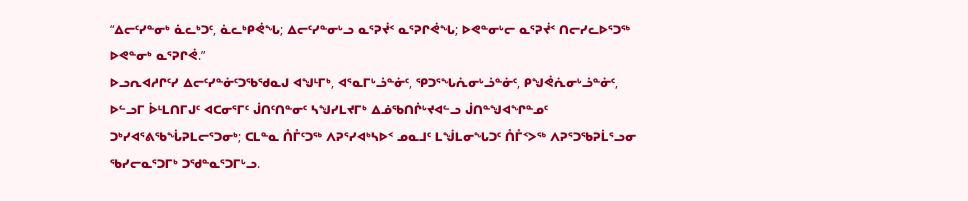“ᐃᓕᑦᓯᓐᓂᒃ ᓈᓚᒃᑐᑦ, ᓈᓚᒃᑭᕚᖓ; ᐃᓕᑦᓯᓐᓂᒡᓗ ᓇᕐᕈᔫᑉ ᓇᕐᕈᒋᕚᖓ; ᐅᕙᓐᓂᒡᓕ ᓇᕐᕈᔫᑉ ᑎᓕᓯᓚᐅᕐᑐᖅ ᐅᕙᓐᓂᒃ ᓇᕐᕈᒋᕚ.”
ᐅᓗᕆᐊᓱᒋᑦᓯ ᐃᓕᑦᓯᓐᓃᑦᑐᖃᖁᓇᒍ ᐊᖑᒻᒥᒃ, ᐊᕐᓇᒥᒡᓘᓐᓃᑦ, ᕿᑐᕐᖓᕇᓂᒡᓘᓐᓃᑦ, ᑭᖑᕚᕇᓂᒡᓘᓐᓃᑦ, ᐅᓪᓗᒥ ᐆᒻᒪᑎᒥᒍᑦ ᐊᑕᓂᕐᒥᑦ ᒎᑎᑦᑎᓐᓂᑦ ᓴᖑᓯᒪᔪᒥᒃ ᐃᓅᖃᑎᒌᒡᔪᐊᓪᓗ ᒎᑎᓐᖑᐊᖏᓐᓄᑦ ᑐᒃᓯᐊᕐᕕᖃᖔᕈᒪᓕᕐᑐᓂᒃ; ᑕᒪᓐᓇ ᑍᒤᑦᑐᖅ ᐱᕈᕐᓯᐊᒃᓴᐅᑉ ᓄᓇᒧᑦ ᒪᖒᒪᓂᖓᑐᑦ ᑍᒤᑉᐳᖅ ᐱᕈᕐᑐᖃᕈᒫᕐᓗᓂ ᖃᓯᓕᓇᕐᑐᒥᒃ ᑐᖁᓐᓇᕐᑐᒥᒡᓗ.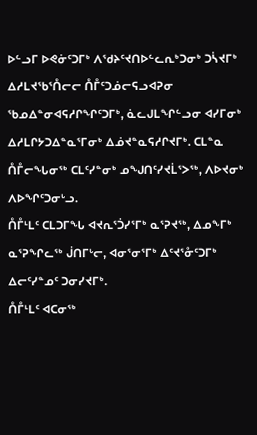ᐅᓪᓗᒥ ᐅᕙᓃᑦᑐᒥᒃ ᐱᖁᔨᑦᔪᑎᐅᓪᓚᕆᒃᑐᓂᒃ ᑐᓵᔪᒥᒃ ᐃᓱᒪᔪᖃᕐᑍᓕᓕ ᑍᒤᑦᑐᓅᓕᕋᓗᐊᕈᓂ ᖃᓄᐃᓐᓂᐊᕋᓱᒋᖏᑦᑐᒥᒃ, ᓈᓚᒍᒪᖏᓪᓗᓂ ᐊᓯᒥᓂᒃ ᐃᓱᒪᒋᔭᑐᐃᓐᓇᕐᒥᓂᒃ ᐃᓅᔪᓐᓇᕋᓱᒋᔪᒥᒃ. ᑕᒪᓐᓇ ᑍᒤᓕᖓᓂᖅ ᑕᒪᑦᓯᓐᓂᒃ ᓄᖑᑎᑦᓯᔪᒫᕐᐳᖅ, ᐱᐅᔪᓂᒃ ᐱᐅᖏᑦᑐᓂᒡᓗ.
ᑍᒤᒻᒪᑦ ᑕᒪᑐᒥᖓ ᐊᔪᕆᕐᑑᓯᕐᒥᒃ ᓇᕐᕈᔪᖅ, ᐃᓄᖕᒥᒃ ᓇᕐᕈᖏᓚᖅ ᒎᑎᒥᒡᓕ, ᐊᓂᕐᓂᕐᒥᒃ ᐃᑦᔪᕐᓁᑦᑐᒥᒃ ᐃᓕᑦᓯᓐᓄᑦ ᑐᓂᓯᔪᒥᒃ.
ᑍᒤᒻᒪᑦ ᐊᑕᓂᖅ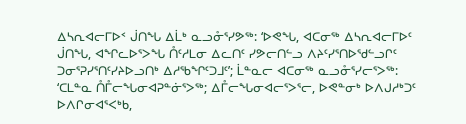ᐃᓴᕆᐊᓕᒥᐅᑉ ᒎᑎᖓ ᐃᒫᒃ ᓇᓗᓁᕐᓯᕗᖅ: ‘ᐅᕙᖓ, ᐊᑕᓂᖅ ᐃᓴᕆᐊᓕᒥᐅᑦ ᒎᑎᖓ, ᐊᖏᓚᐅᕐᐳᖓ ᑍᑦᓱᒪᓂ ᐃᓚᑎᑦ ᓯᕗᓕᑎᓪᓗ ᐱᔨᑦᓯᕐᑎᐅᖁᓪᓗᒋᑦ ᑐᓂᕐᕈᓯᕐᑎᑦᓯᔨᐅᓗᑎᒃ ᐃᓱᖃᖏᑦᑐᒧᑦ’; ᒫᓐᓇᓕ ᐊᑕᓂᖅ ᓇᓗᓁᕐᓯᓕᕐᐳᖅ: ‘ᑕᒪᓐᓇ ᑍᒤᓕᖓᓂᐊᕈᓐᓃᕐᐳᖅ; ᐃᒤᓕᖓᓂᐊᓕᕐᐳᕐᓕ, ᐅᕙᓐᓂᒃ ᐅᐱᒍᓱᒃᑐᑦ ᐅᐱᒋᓂᐊᕐᐸᒃᑲ,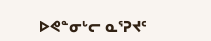ᐅᕙᓐᓂᒡᓕ ᓇᕐᕈᔪᑦ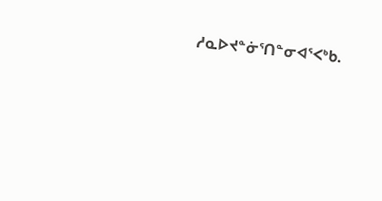ᓱᓇᐅᔪᓐᓃᕐᑎᓐᓂᐊᕐᐸᒃᑲ.